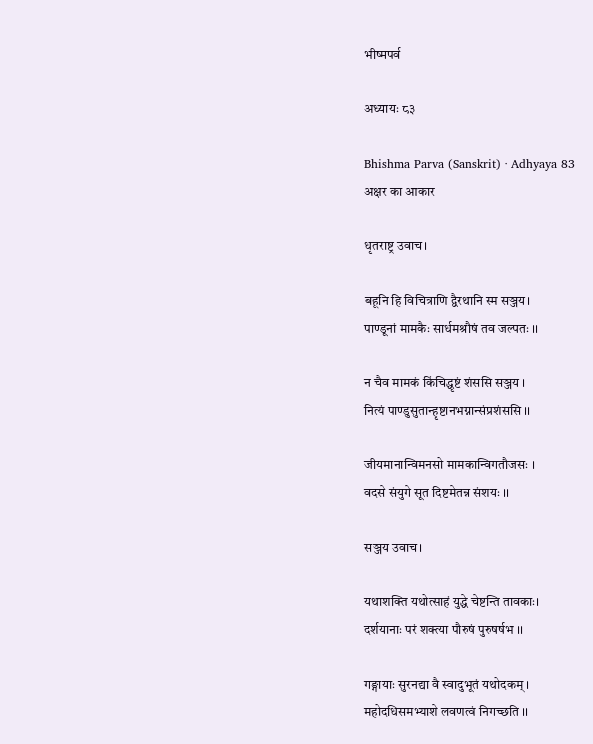भीष्मपर्व

अध्यायः ८३

Bhishma Parva (Sanskrit) · Adhyaya 83
अक्षर का आकार

धृतराष्ट्र उवाच।

बहूनि हि विचित्राणि द्वैरथानि स्म सञ्जय।
पाण्डूनां मामकैः सार्धमश्रौषं तव जल्पतः ।।

न चैव मामकं किंचिद्धृष्टं शंससि सञ्जय ।
नित्यं पाण्डुसुतान्हृष्टानभग्नान्संप्रशंससि ।।

जीयमानान्विमनसो मामकान्विगतौजसः ।
वदसे संयुगे सूत दिष्टमेतन्न संशयः ।।

सञ्जय उवाच।

यथाशक्ति यथोत्साहं युद्धे चेष्टन्ति तावकाः।
दर्शयानाः परं शक्त्या पौरुषं पुरुषर्षभ ।।

गङ्गायाः सुरनद्या वै स्वादुभूतं यथोदकम् ।
महोदधिसमभ्याशे लवणत्वं निगच्छति ।।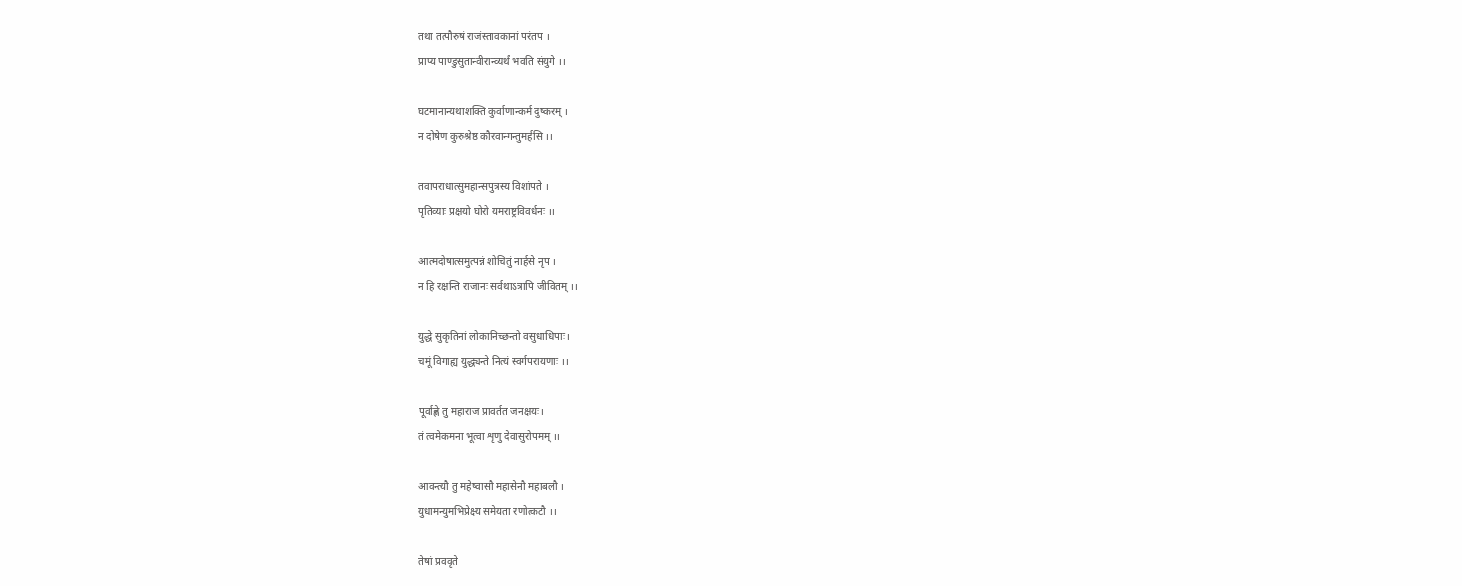तथा तत्पौरुषं राजंस्तावकानां परंतप ।
प्राप्य पाण्डुसुतान्वीरान्व्यर्थं भवति संयुगे ।।

घटमानान्यथाशक्ति कुर्वाणान्कर्म दुष्करम् ।
न दोषेण कुरुश्रेष्ठ कौरवान्गन्तुमर्हसि ।।

तवापराधात्सुमहान्सपुत्रस्य विशांपते ।
पृतिव्याः प्रक्षयो घोरो यमराष्ट्रविवर्धनः ।।

आत्मदोषात्समुत्पन्नं शोचितुं नार्हसे नृप ।
न हि रक्षन्ति राजानः सर्वथाऽत्रापि जीवितम् ।।

युद्धे सुकृतिनां लोकानिच्छन्तो वसुधाधिपाः।
चमूं विगाह्य युद्ध्यन्ते नित्यं स्वर्गपरायणाः ।।

पूर्वाह्णे तु महाराज प्रावर्तत जनक्षयः।
तं त्वमेकमना भूत्वा शृणु देवासुरोपमम् ।।

आवन्त्यौ तु महेष्वासौ महासेनौ महाबलौ ।
युधामन्युमभिप्रेक्ष्य समेयता रणोत्कटौ ।।

तेषां प्रववृते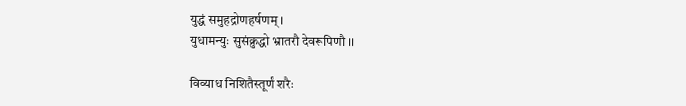युद्धं समुहद्रोणहर्षणम् ।
युधामन्युः सुसंक्रुद्धो भ्रातरौ देवरूपिणौ ।।

विव्याध निशितैस्तूर्णं शरैः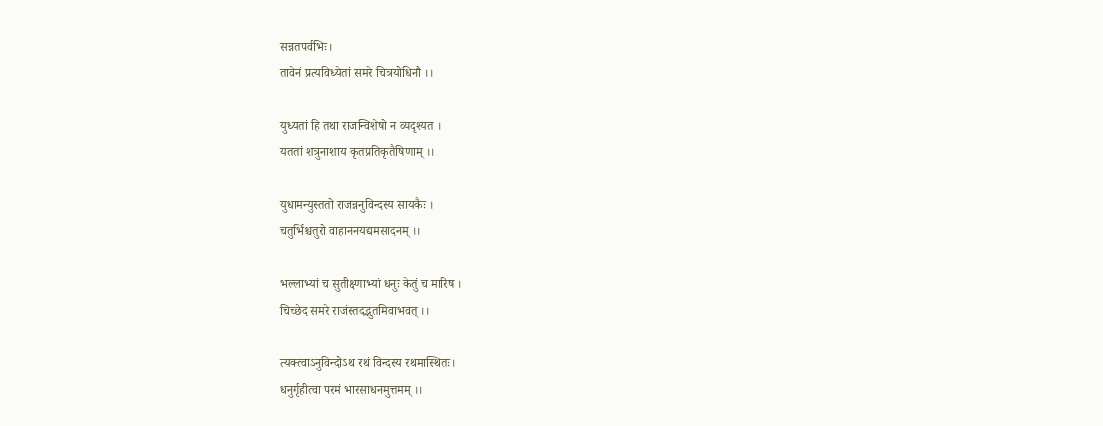सन्नतपर्वभिः।
तावेनं प्रत्यविध्येतां समरे चित्रयोधिनौ ।।

युध्यतां हि तथा राजन्विशेषो न व्यदृश्यत ।
यततां शत्रुनाशाय कृतप्रतिकृतैषिणाम् ।।

युधामन्युस्ततो राजन्ननुविन्दस्य सायकैः ।
चतुर्भिश्चतुरो वाहाननयद्यमसादनम् ।।

भल्लाभ्यां च सुतीक्ष्णाभ्यां धनुः केतुं च मारिष ।
चिच्छेद समरे राजंस्तदद्भुतमिवाभवत् ।।

त्यक्त्वाऽनुविन्दोऽथ रथं विन्दस्य रथमास्थितः।
धनुर्गृहीत्वा परमं भारसाधनमुत्तमम् ।।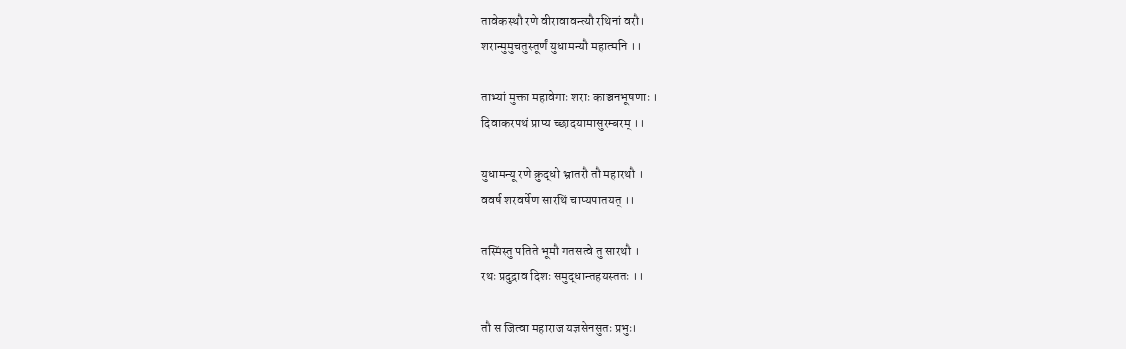तावेकस्थौ रणे वीरावावन्त्यौ रथिनां वरौ।
शरान्मुमुचतुस्तूर्णं युधामन्यौ महात्मनि ।।

ताभ्यां मुक्ता महावेगाः शराः काञ्चनभूषणाः ।
दिवाकरपथं प्राप्य च्छादयामासुरम्बरम् ।।

युधामन्यू रणे क्रुद्धो भ्रातरौ तौ महारथौ ।
ववर्ष शरवर्षेण सारथिं चाप्यपातयत् ।।

तस्मिंस्तु पतिते भूमौ गतसत्वे तु सारथौ ।
रथः प्रदुद्राव दिशः समुद्धान्तहयस्ततः ।।

तौ स जित्वा महाराज यज्ञसेनसुतः प्रभुः।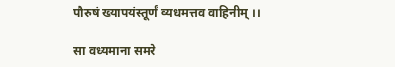पौरुषं ख्यापयंस्तूर्णं व्यधमत्तव वाहिनीम् ।।

सा वध्यमाना समरे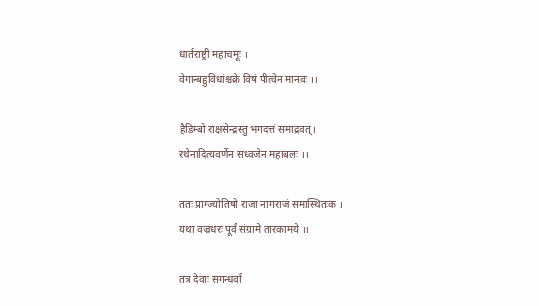धार्तराष्ट्री महाचमूः ।
वेगान्बहुविधांश्चक्रे विषं पीत्वेन मानवः ।।

हैडिम्बो राक्षसेन्द्रस्तु भगदत्तं समाद्रवत्।
रथेनादित्यवर्णेन सध्वजेन महाबलः ।।

ततः प्राग्ज्योतिषो राजा नागराजं समास्थितःक ।
यथा वज्रधरः पूर्वं संग्रामे तारकामये ।।

तत्र देवाः सगन्धर्वा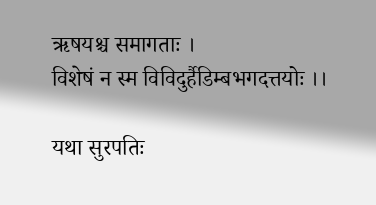ऋषयश्च समागताः ।
विशेषं न स्म विविदुर्हैडिम्बभगदत्तयोः ।।

यथा सुरपतिः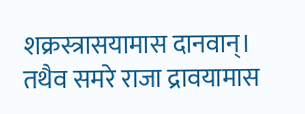शक्रस्त्रासयामास दानवान्।
तथैव समरे राजा द्रावयामास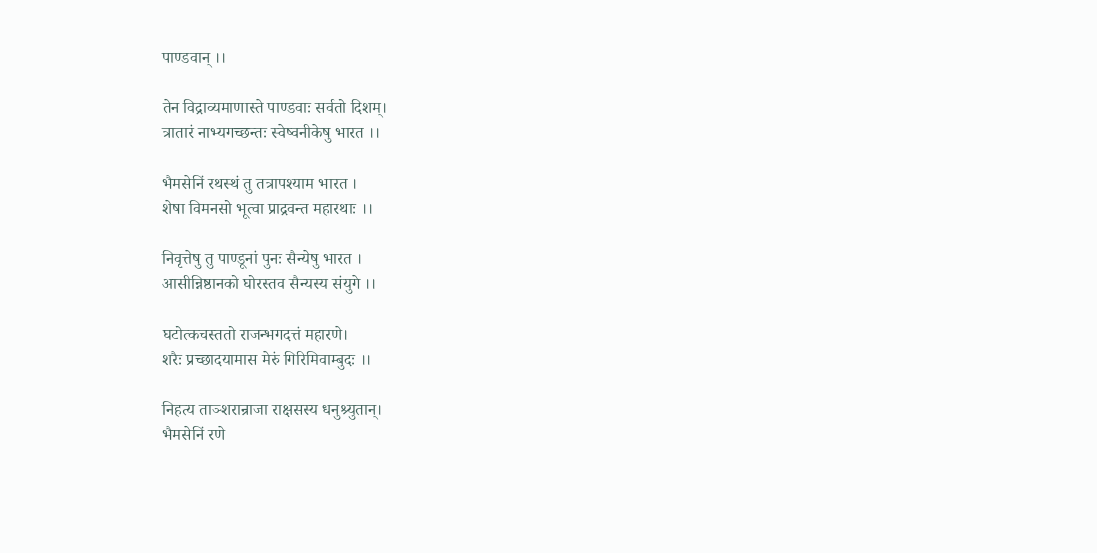पाण्डवान् ।।

तेन विद्राव्यमाणास्ते पाण्डवाः सर्वतो दिशम्।
त्रातारं नाभ्यगच्छन्तः स्वेष्वनीकेषु भारत ।।

भैमसेनिं रथस्थं तु तत्रापश्याम भारत ।
शेषा विमनसो भूत्वा प्राद्रवन्त महारथाः ।।

निवृत्तेषु तु पाण्डूनां पुनः सैन्येषु भारत ।
आसीन्निष्ठानको घोरस्तव सैन्यस्य संयुगे ।।

घटोत्कचस्ततो राजन्भगदत्तं महारणे।
शरैः प्रच्छादयामास मेरुं गिरिमिवाम्बुदः ।।

निहत्य ताञ्शरान्राजा राक्षसस्य धनुश्र्युतान्।
भैमसेनिं रणे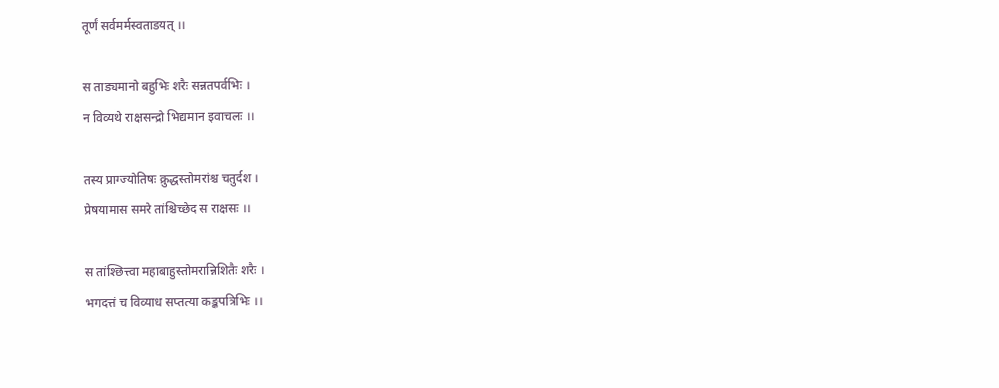तूर्णं सर्वमर्मस्वताडयत् ।।

स ताड्यमानो बहुभिः शरैः सन्नतपर्वभिः ।
न विव्यथे राक्षसन्द्रो भिद्यमान इवाचलः ।।

तस्य प्राग्ज्योतिषः क्रुद्धस्तोमरांश्च चतुर्दश ।
प्रेषयामास समरे तांश्चिच्छेद स राक्षसः ।।

स तांश्छित्त्वा महाबाहुस्तोमरान्निशितैः शरैः ।
भगदत्तं च विव्याध सप्तत्या कङ्कपत्रिभिः ।।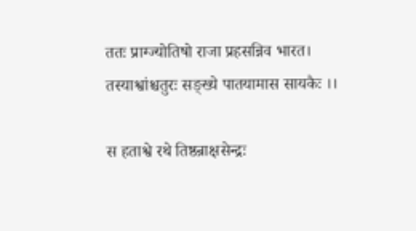ततः प्राग्ज्योतिषो राजा प्रहसन्निव भारत।
तस्याश्वांश्चतुरः सङ्ख्ये पातयामास सायकैः ।।

स हताश्वे रथे तिष्ठन्राक्षसेन्द्रः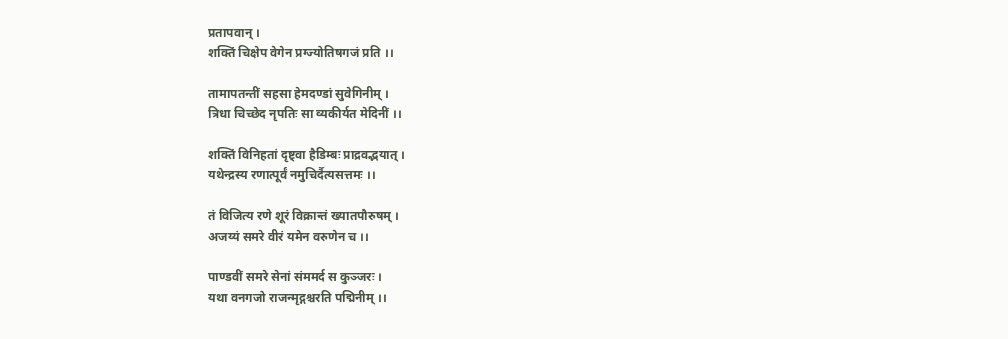प्रतापवान् ।
शक्तिं चिक्षेप वेगेन प्रग्ज्योतिषगजं प्रति ।।

तामापतन्तीं सहसा हेमदण्डां सुवेगिनीम् ।
त्रिधा चिच्छेद नृपतिः सा व्यकीर्यत मेदिनीं ।।

शक्तिं विनिहतां दृष्ट्वा हैडिम्बः प्राद्रवद्भयात् ।
यथेन्द्रस्य रणात्पूर्वं नमुचिर्दैत्यसत्तमः ।।

तं विजित्य रणे शूरं विक्रान्तं ख्यातपौरुषम् ।
अजय्यं समरे वीरं यमेन वरुणेन च ।।

पाण्डवीं समरे सेनां संममर्द स कुञ्जरः ।
यथा वनगजो राजन्मृद्गश्चरति पद्मिनीम् ।।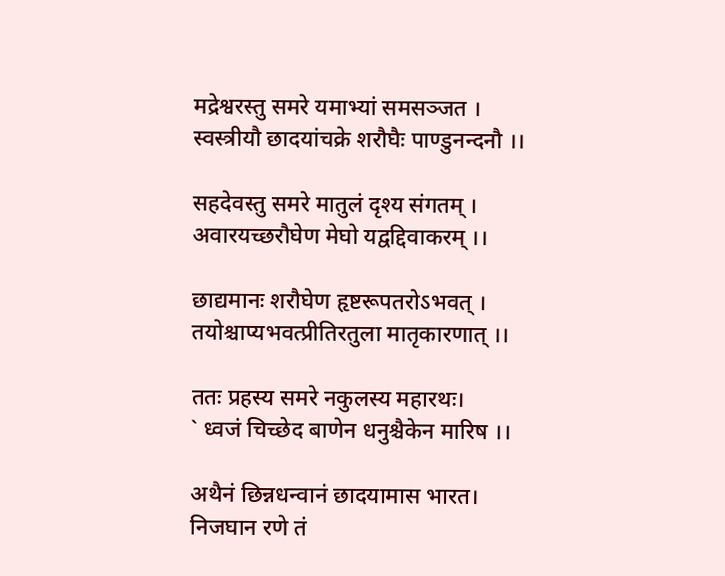मद्रेश्वरस्तु समरे यमाभ्यां समसञ्जत ।
स्वस्त्रीयौ छादयांचक्रे शरौघैः पाण्डुनन्दनौ ।।

सहदेवस्तु समरे मातुलं दृश्य संगतम् ।
अवारयच्छरौघेण मेघो यद्वद्दिवाकरम् ।।

छाद्यमानः शरौघेण हृष्टरूपतरोऽभवत् ।
तयोश्चाप्यभवत्प्रीतिरतुला मातृकारणात् ।।

ततः प्रहस्य समरे नकुलस्य महारथः।
` ध्वजं चिच्छेद बाणेन धनुश्चैकेन मारिष ।।

अथैनं छिन्नधन्वानं छादयामास भारत।
निजघान रणे तं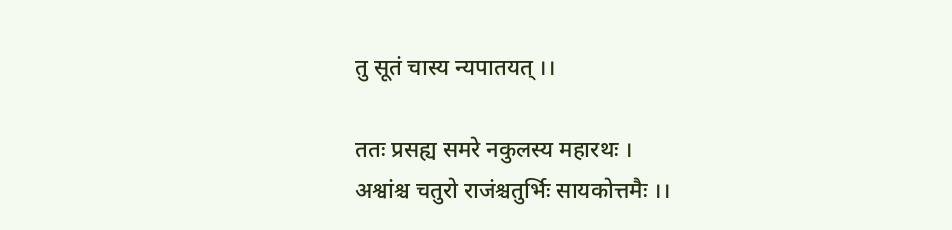तु सूतं चास्य न्यपातयत् ।।

ततः प्रसह्य समरे नकुलस्य महारथः ।
अश्वांश्च चतुरो राजंश्चतुर्भिः सायकोत्तमैः ।।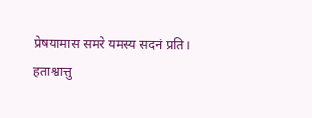प्रेषयामास समरे यमस्य सदनं प्रति।
हताश्वात्तु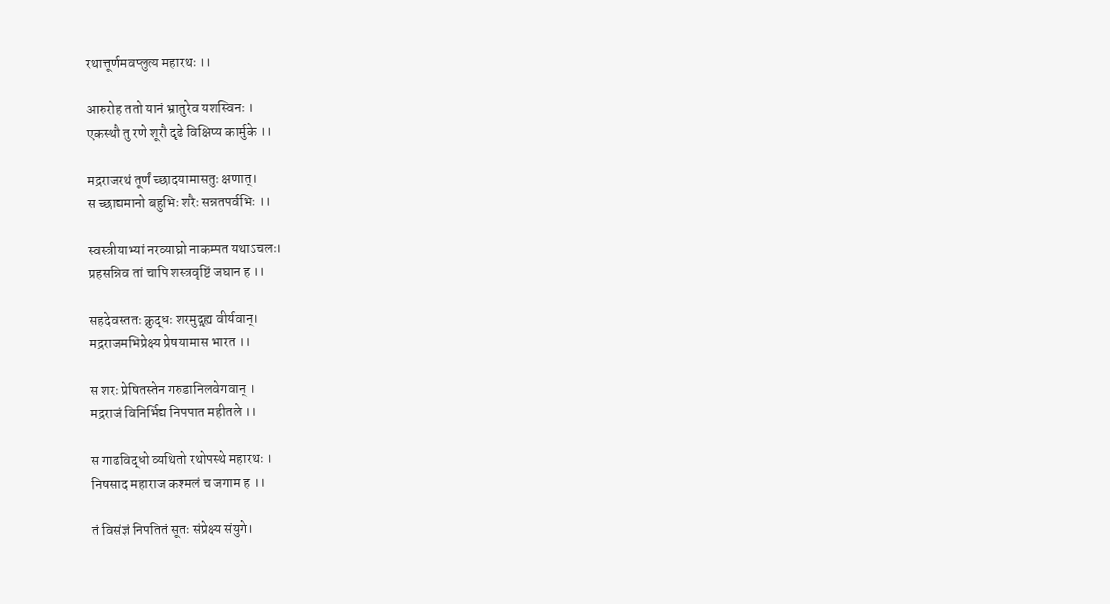रथात्तूर्णमवप्लुत्य महारथः ।।

आरुरोह ततो यानं भ्रातुरेव यशस्विनः ।
एकस्थौ तु रणे शूरौ दृढे विक्षिप्य कार्मुके ।।

मद्रराजरथं तूर्णं च्छादयामासतुः क्षणात्।
स च्छाद्यमानो बहुभिः शरैः सन्नतपर्वभिः ।।

स्वस्त्रीयाभ्यां नरव्याघ्रो नाकम्पत यथाऽचलः।
प्रहसन्निव तां चापि शस्त्रवृष्टिं जघान ह ।।

सहदेवस्ततः क्रुद्धः शरमुद्गृह्य वीर्यवान्।
मद्रराजमभिप्रेक्ष्य प्रेषयामास भारत ।।

स शरः प्रेषितस्तेन गरुडानिलवेगवान् ।
मद्रराजं विनिर्भिद्य निपपात महीतले ।।

स गाढविद्धो व्यथितो रथोपस्थे महारथः ।
निषसाद महाराज कश्मलं च जगाम ह ।।

तं विसंज्ञं निपतितं सूतः संप्रेक्ष्य संयुगे।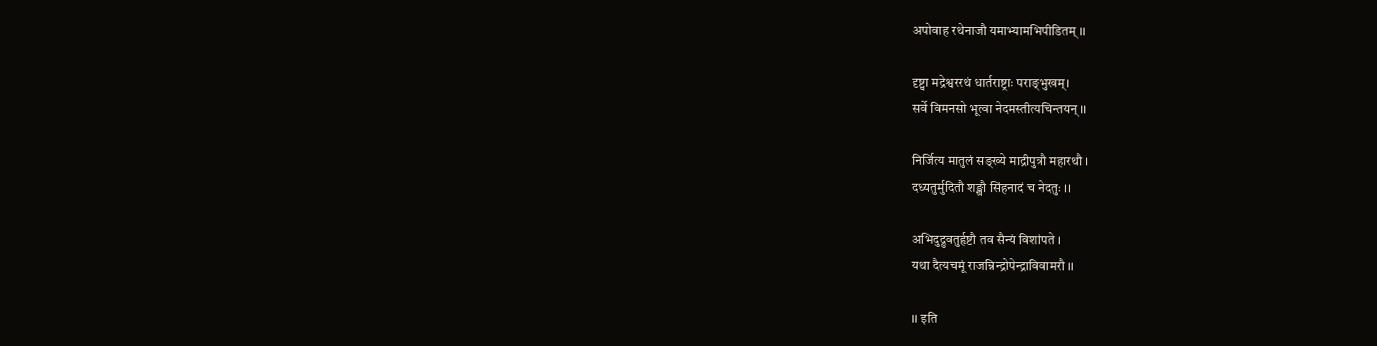अपोवाह रथेनाजौ यमाभ्यामभिपीडितम् ।।

दृष्ट्वा मद्रेश्वररथं धार्तराष्ट्राः पराङ्भुखम्।
सर्वे विमनसो भूत्वा नेदमस्तीत्यचिन्तयन् ।।

निर्जित्य मातुलं सङ्ख्ये माद्रीपुत्रौ महारथौ ।
दध्यतुर्मुदितौ शङ्खौ सिंहनादं च नेदतुः ।।

अभिदुद्रुवतुर्हृष्टौ तव सैन्यं विशांपते ।
यथा दैत्यचमूं राजन्निन्द्रोपेन्द्राविवामरौ ।।

।। इति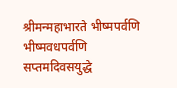श्रीमन्महाभारते भीष्मपर्वणि भीष्मवधपर्वणि
सप्तमदिवसयुद्धे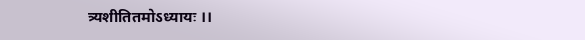त्र्यशीतितमोऽध्यायः ।।